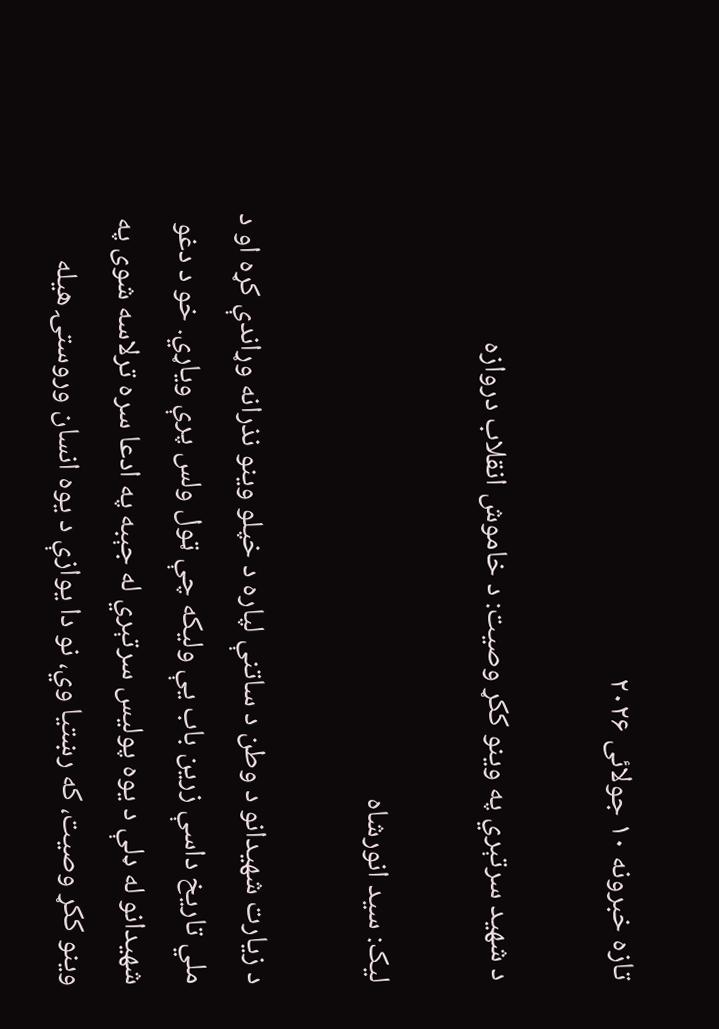تازه خبرونه ۱۰ جولائی ۲۰۲۶

د شهید سرتېري په وینو ککړ وصیت: د خاموش انقلاب دروازه

لیک: سید انورشاه

د زیارت شهیدانو د وطن د ساتنې لپاره د خپلو وینو نذرانه وړاندې کړه او د ملي تاریخ داسې زرین باب یې ولیکه چې ټول ولس پرې ویاړي. خو د دغو شهیدانو له ډلې د یوه پولیس سرتېري له جېبه په ادعا سره ترلاسه شوی په وینو ککړ وصیت، که رښتیا وي، نو دا یوازې د یوه انسان وروستۍ هیله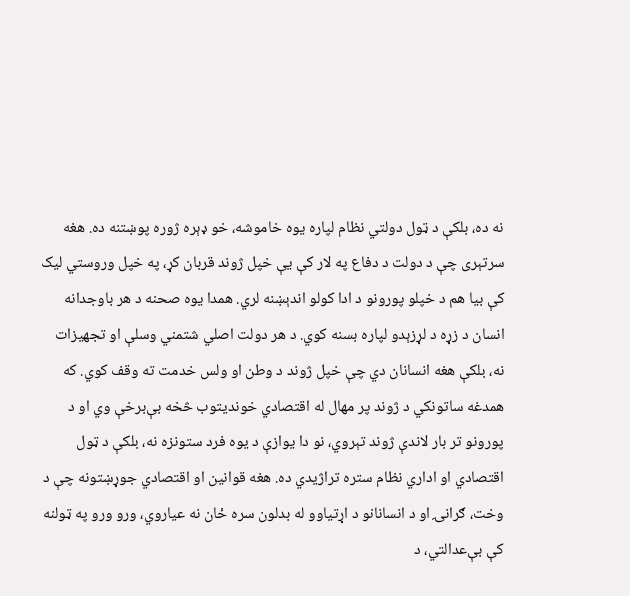نه ده، بلکې د ټول دولتي نظام لپاره یوه خاموشه، خو ډېره ژوره پوښتنه ده. هغه سرتېری چې د دولت د دفاع په لار کې یې خپل ژوند قربان کړ، په خپل وروستي لیک کې بیا هم د خپلو پورونو د ادا کولو اندېښنه لري. همدا یوه صحنه د هر باوجدانه انسان د زړه د لړزېدو لپاره بسنه کوي. د هر دولت اصلي شتمني وسلې او تجهیزات نه، بلکې هغه انسانان دي چې خپل ژوند د وطن او ولس خدمت ته وقف کوي. که همدغه ساتونکي د ژوند پر مهال له اقتصادي خونديتوب څخه بې‌برخې وي او د پورونو تر بار لاندې ژوند تېروي، نو دا یوازې د یوه فرد ستونزه نه، بلکې د ټول اقتصادي او اداري نظام ستره تراژیدي ده. هغه قوانین او اقتصادي جوړښتونه چې د وخت، ګرانۍ او د انسانانو د اړتیاوو له بدلون سره ځان نه عیاروي، ورو ورو په ټولنه کې بې‌عدالتي، د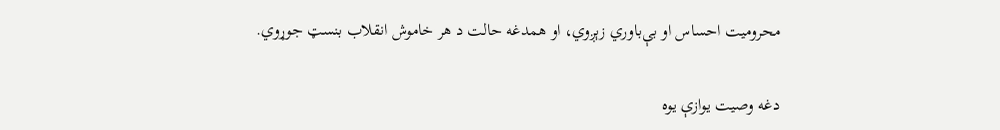محرومیت احساس او بې‌باوري زېږوي، او همدغه حالت د هر خاموش انقلاب بنسټ جوړوي.

دغه وصیت یوازې یوه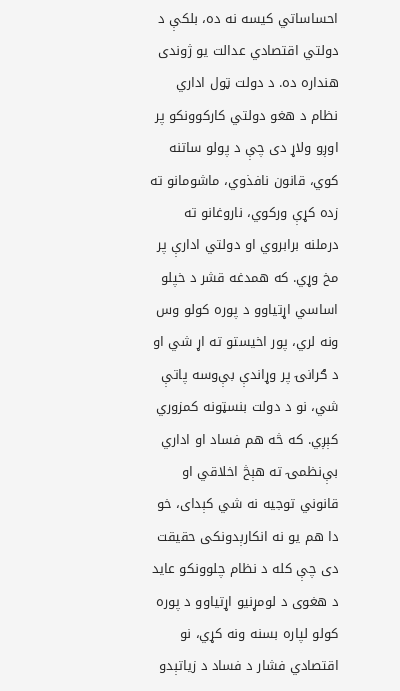احساساتي کیسه نه ده، بلکې د دولتي اقتصادي عدالت یو ژوندی هنداره ده. د دولت ټول اداري نظام د هغو دولتي کارکوونکو پر اوږو ولاړ دی چې د پولو ساتنه کوي، قانون نافذوي، ماشومانو ته زده کړې ورکوي، ناروغانو ته درملنه برابروي او دولتي ادارې پر مخ وړي. که همدغه قشر د خپلو اساسي اړتیاوو د پوره کولو وس ونه لري، پور اخیستو ته اړ شي او د ګرانۍ پر وړاندې بې‌وسه پاتې شي، نو د دولت بنسټونه کمزوري کېږي. که څه هم فساد او اداري بې‌نظمۍ ته هېڅ اخلاقي او قانوني توجیه نه شي کېدای، خو دا هم یو نه انکارېدونکی حقیقت دی چې کله د نظام چلوونکو عاید د هغوی د لومړنیو اړتیاوو د پوره کولو لپاره بسنه ونه کړي، نو اقتصادي فشار د فساد د زیاتېدو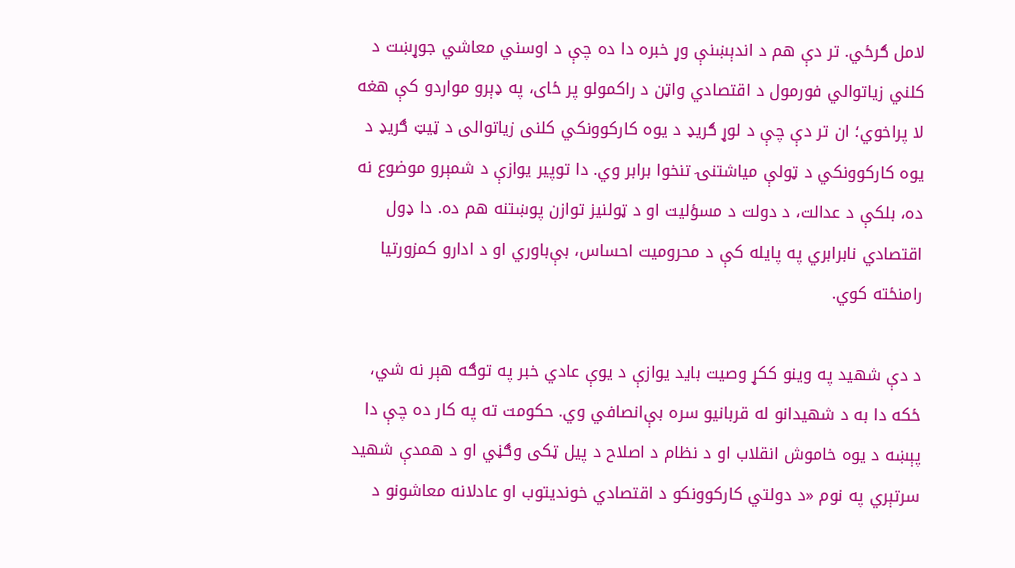لامل ګرځي. تر دې هم د اندېښنې وړ خبره دا ده چې د اوسني معاشي جوړښت د کلني زیاتوالي فورمول د اقتصادي واټن د راکمولو پر ځای، په ډېرو مواردو کې هغه لا پراخوي؛ ان تر دې چې د لوړ ګریډ د یوه کارکوونکي کلنی زیاتوالی د ټیټ ګریډ د یوه کارکوونکي د ټولې میاشتنۍ تنخوا برابر وي. دا توپیر یوازې د شمېرو موضوع نه ده، بلکې د عدالت، د دولت د مسؤلیت او د ټولنیز توازن پوښتنه هم ده. دا ډول اقتصادي نابرابري په پایله کې د محرومیت احساس، بې‌باوري او د ادارو کمزورتیا رامنځته کوي.

د دې شهید په وینو ککړ وصیت باید یوازې د یوې عادي خبر په توګه هېر نه شي، ځکه دا به د شهیدانو له قربانیو سره بې‌انصافي وي. حکومت ته په کار ده چې دا پېښه د یوه خاموش انقلاب او د نظام د اصلاح د پیل ټکی وګڼي او د همدې شهید سرتېري په نوم «د دولتي کارکوونکو د اقتصادي خونديتوب او عادلانه معاشونو د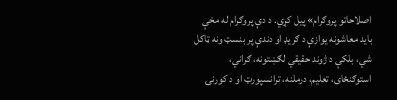اصلاحاتو پروګرام» پیل کړي. د دې پروګرام له مخې باید معاشونه یوازې د ګریډ او دندې پر بنسټ ونه ټاکل شي، بلکې د ژوند حقیقي لګښتونه، ګراني، استوګنځای، تعلیم، درملنه، ترانسپورټ او د کورنۍ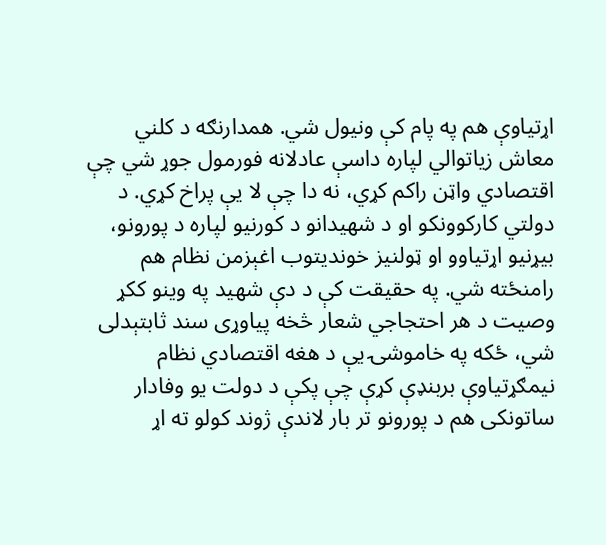اړتیاوې هم په پام کې ونیول شي. همدارنګه د کلني معاش زیاتوالي لپاره داسې عادلانه فورمول جوړ شي چې اقتصادي واټن راکم کړي، نه دا چې لا یې پراخ کړي. د دولتي کارکوونکو او د شهیدانو د کورنیو لپاره د پورونو، بیړنیو اړتیاوو او ټولنیز خونديتوب اغېزمن نظام هم رامنځته شي. په حقیقت کې د دې شهید په وینو ککړ وصیت د هر احتجاجي شعار څخه پیاوړی سند ثابتېدلی شي، ځکه په خاموشۍ یې د هغه اقتصادي نظام نیمګړتیاوې بربنډې کړې چې پکې د دولت یو وفادار ساتونکی هم د پورونو تر بار لاندې ژوند کولو ته اړ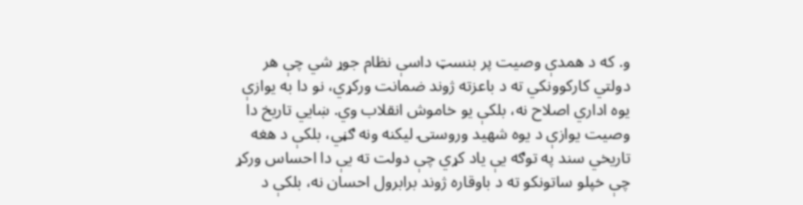و. که د همدې وصیت پر بنسټ داسې نظام جوړ شي چې هر دولتي کارکوونکي ته د باعزته ژوند ضمانت ورکړي، نو دا به یوازې یوه اداري اصلاح نه، بلکې یو خاموش انقلاب وي. ښايي تاریخ دا وصیت یوازې د یوه شهید وروستۍ لیکنه ونه ګڼي، بلکې د هغه تاریخي سند په توګه یې یاد کړي چې دولت ته یې دا احساس ورکړ چې خپلو ساتونکو ته د باوقاره ژوند برابرول احسان نه، بلکې د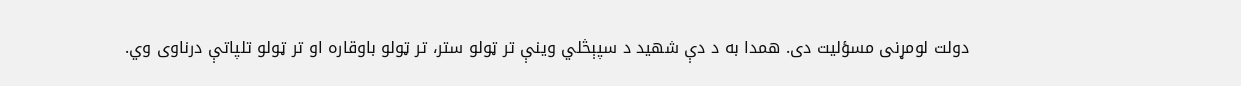دولت لومړنی مسؤلیت دی. همدا به د دې شهید د سپېڅلي وینې تر ټولو ستر، تر ټولو باوقاره او تر ټولو تلپاتې درناوی وي.